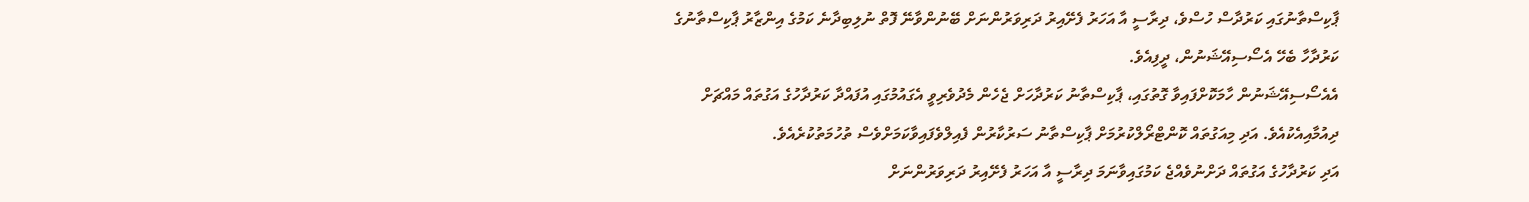ޕާކިސްތާނުގައި ކަރުދާސް ހުސްވެ، ދިރާސީ އާ އަހަރު ފެށޭއިރު ދަރިވަރުންނަށް ބޭނުންވާނޭ ފޮތް ނުލިބިދާނެ ކަމުގެ އިންޒާރު ޕާކިސްތާނުގެ ކަރުދާހާ ބެހޭ އެސޯސިއޭޝަނުން، ދީފިއެވެ.
އެއެސޯސިއޭޝަނުން ހާމަކޮށްފައިވާ ގޮތުގައި، ޕާކިސްތާނު ކަރުދާހަށް ޖެހެން މެދުވެރިވީ އެގައުމުގައި އުފައްދާ ކަރުދާހުގެ އަގުތައް މައްޗަށް ދިއުމާއިއެކުއެވެ. އަދި މިއަގުތައް ކޮންޓްރޯލްކުރުމަށް ޕާކިސްތާނު ސަރުކާރުން ފެއިލްވެފައިވާކަމަށްވެސް ތުހުމަތުކުރެއެވެ.
އަދި ކަރުދާހުގެ އަގުތައް ދަށްނުވެއްޖެ ކަމުގައިވާނަމަ ދިރާސީ އާ އަހަރު ފެށޭއިރު ދަރިވަރުންނަށް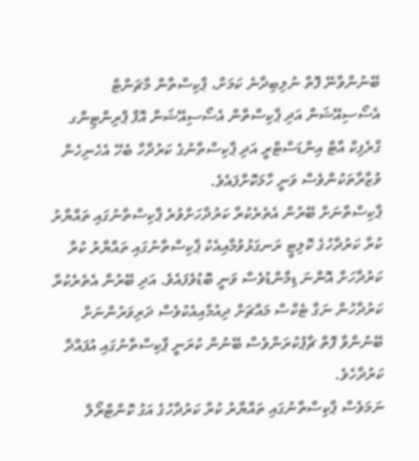ބޭނުންވާނޭ ފޮތް ނުލިބިދާނެ ކަމަށް، ޕާކިސްތާން މާޗަންޓް އެސޯސިއޭޝަން އަދި ޕާކިސްތާން އެސޯސިއޭޝަން އޮފް ޕްރިންޓިންގ ގްރެފިކް އާޓް އިންޑަސްޓްރީ އަދި ޕާކިސްތާނުގެ ކަރުދާހާ ބެހޭ އެހެނިހެން ވުޒާރާތަކުންވެސް ވަނީ ހާމަކޮށްފައެވެ.
ޕާކިސްތާނަށް ބޭރުން އެތެރެކުރާ ކަރުދާހަށްވުރެ ޕާކިސްތާނުގައި ތައްޔާރު ކުރާ ކަރުދާހުގެ ކޮލިޓީ ރަނގަޅުވުމާއިއެކު ޕާކިސްތާނުގައި ތައްޔާރު ކުރާ ކަރުދާހަށް އޮންނަ ޑިމާންޑުވެސް ވަނީ ބޮޑުވެފައެވެ. އަދި ބޭރުން އެތެރެކުރާ ކަރުދާހުން ނަގާ ޓެކްސް މައްޗަށް ދިއުމާއިއެކުވެސް ދަރިވަރުންނަށް ބޭނުންވާ ފޮތް ޗާޕުކުރަންވެސް ބޭނުން ކުރަނީ ޕާކިސްތާނުގައި އުފައްދާ ކަރުދާހެވެ.
ނަމަވެސް ޕާކިސްތާނުގައި ތައްޔާރު ކުރާ ކަރުދާހުގެ އަގު ކޮންޓްރޯލް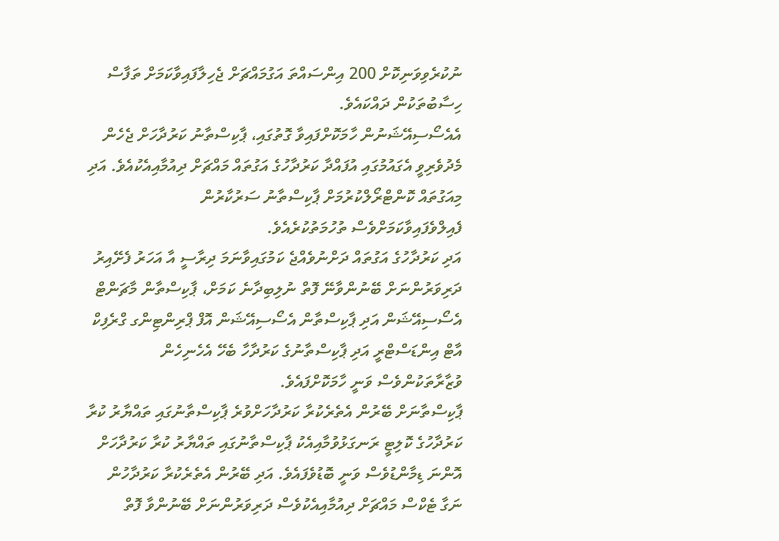ނުކުރެވިވަނިކޮށް 200 އިންސައްތަ އަގުމައްޗަށް ޖެހިލާފައިވާކަމަށް ތަފާސް ހިސާބުތަކުން ދައްކައެވެ.
އެއެސޯސިއޭޝަނުން ހާމަކޮށްފައިވާ ގޮތުގައި، ޕާކިސްތާނު ކަރުދާހަށް ޖެހެން މެދުވެރިވީ އެގައުމުގައި އުފައްދާ ކަރުދާހުގެ އަގުތައް މައްޗަށް ދިއުމާއިއެކުއެވެ. އަދި މިއަގުތައް ކޮންޓްރޯލްކުރުމަށް ޕާކިސްތާނު ސަރުކާރުން ފެއިލްވެފައިވާކަމަށްވެސް ތުހުމަތުކުރެއެވެ.
އަދި ކަރުދާހުގެ އަގުތައް ދަށްނުވެއްޖެ ކަމުގައިވާނަމަ ދިރާސީ އާ އަހަރު ފެށޭއިރު ދަރިވަރުންނަށް ބޭނުންވާނޭ ފޮތް ނުލިބިދާނެ ކަމަށް، ޕާކިސްތާން މާޗަންޓް އެސޯސިއޭޝަން އަދި ޕާކިސްތާން އެސޯސިއޭޝަން އޮފް ޕްރިންޓިންގ ގްރެފިކް އާޓް އިންޑަސްޓްރީ އަދި ޕާކިސްތާނުގެ ކަރުދާހާ ބެހޭ އެހެނިހެން ވުޒާރާތަކުންވެސް ވަނީ ހާމަކޮށްފައެވެ.
ޕާކިސްތާނަށް ބޭރުން އެތެރެކުރާ ކަރުދާހަށްވުރެ ޕާކިސްތާނުގައި ތައްޔާރު ކުރާ ކަރުދާހުގެ ކޮލިޓީ ރަނގަޅުވުމާއިއެކު ޕާކިސްތާނުގައި ތައްޔާރު ކުރާ ކަރުދާހަށް އޮންނަ ޑިމާންޑުވެސް ވަނީ ބޮޑުވެފައެވެ. އަދި ބޭރުން އެތެރެކުރާ ކަރުދާހުން ނަގާ ޓެކްސް މައްޗަށް ދިއުމާއިއެކުވެސް ދަރިވަރުންނަށް ބޭނުންވާ ފޮތް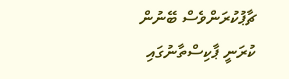ޗާޕުކުރަންވެސް ބޭނުން ކުރަނީ ޕާކިސްތާނުގައި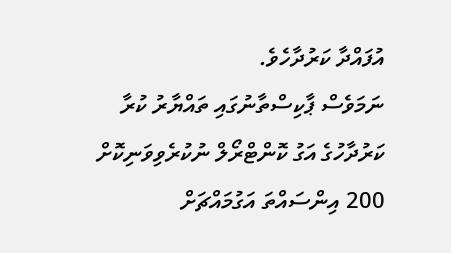އުފައްދާ ކަރުދާހެވެ.
ނަމަވެސް ޕާކިސްތާނުގައި ތައްޔާރު ކުރާ ކަރުދާހުގެ އަގު ކޮންޓްރޯލް ނުކުރެވިވަނިކޮށް 200 އިންސައްތަ އަގުމައްޗަށް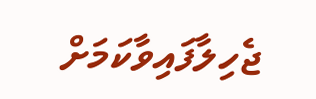ޖެހިލާފައިވާކަމަށް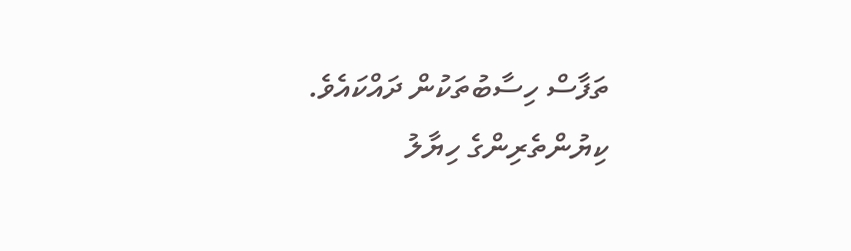ތަފާސް ހިސާބުތަކުން ދައްކައެވެ.
ކިޔުންތެރިންގެ ހިޔާލު